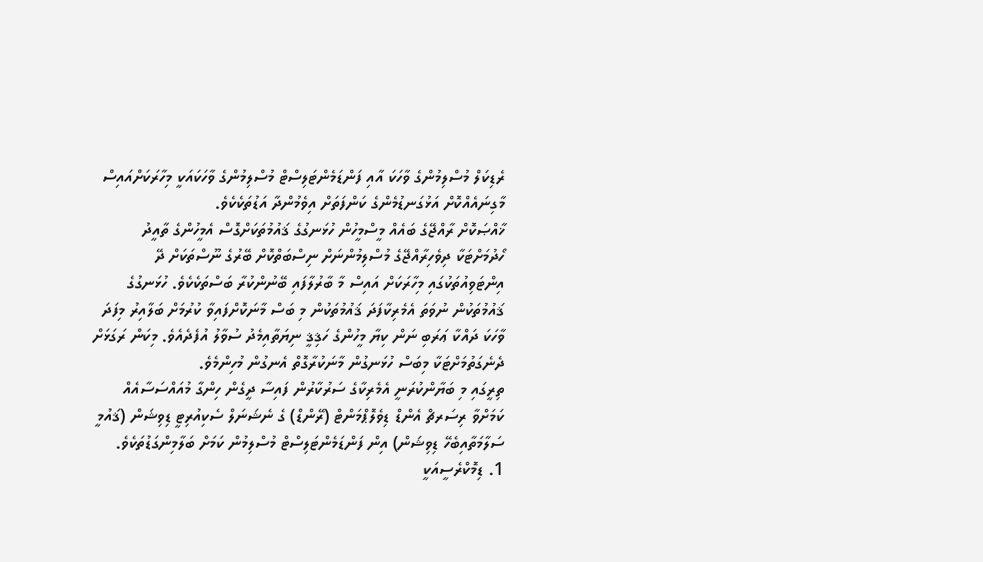ރެޑިކަލް މުސްލިމުންގެ ވާހަކަ އާއި ފަންޑަމެންޓަލިސްޓް މުސްލިމުންގެ ވާހަކައަކީ މިހާރަކަށްއައިސް މާގިނައެއްކޮށް އަޅުގަނޑުމެންގެ ކަންފަތަށް އިވެމުންދާ އަޑުތަކެކެވެ.
ޚާއްޞަކޮށް ރާއްޖޭގެ ބައެއް މީސްމީހުން ހުޅަނގުގެ ޤައުމުތަކަށްގޮސް އެމީހުންގެ ތާއީދު ހޯދުމަށްޓަކާ ދިވެހިރާއްޖޭގެ މުސްލިމުންނަށް ނިސްބަތްކޮށް ބޭރުގެ ނޫސްތަކަށް ދޭ އިންޓަވިއުތަކުގައި މިހާރަކަށް އައިސް މާ ބާރުލާފައި ބޭނުންކުރާ ބަސްތަކެކެވެ. ހުޅަނގުގެ ޤައުމުތަކުން ނުވަތަ އެމެރިކާފަދަ ޤައުމުތަކުން މި ބަސް މާނަކޮށްފައިވާ ކުރުމަށް ބަލާއިރު މިފަދަ ވާހަކަ ދައްކާ ޢަރަބި ނަން ކިޔާ މީހުންގެ ހަޤިޤީ ނިޔަތާއިމެދު ސުވާލު އުފެދެއެވެ. މިކަން ރަގަޅަށް ދެނެގަތުމަށްޓަކާ މިބަސް ހުޅަނގުން މާނަކުރާގޮތް އެނގުން މުހިންމެވެ.
ތިރީގައި މި ބަޔާންކުރަނީ އެމެރިކާގެ ސަރުކާރުން ފައިސާ ދީގެން ހިންގާ މުއައްސަސާއެއް ކަމަށްވާ ރިސަރޗް އެންޑް ޑިވެލޮޕްމަންޓް (ރޭންޑް) ގެ ނެޝަނަލް ސެކިއުރިޓީ ޑިވިޝަން (ޤައުމީ ސަލާމަތާއިބެހޭ ޑިވިޝަން) އިން ފަންޑަމެންޓަލިސްޓް މުސްލިމުން ކަމަށް ބަލާމިންގަޑުތަކެވެ.
1. ޑިމޮކްރެސީއަކީ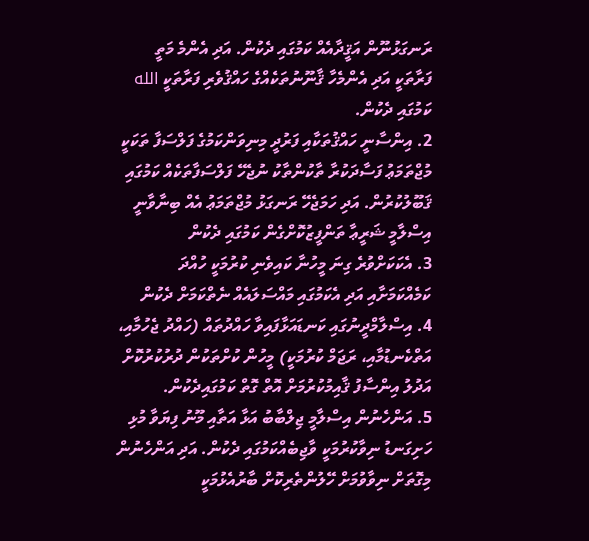ރަނގަޅުނޫން އަޤީދާއެއް ކަމުގައި ދެކުން. އަދި އެންމެ މަތީ ފަރާތަކީ އަދި އެންމެހާ ޤާނޫނުތަކެއްގެ ހައްޤުވެރި ފަރާތަކީ الله ކަމުގައި ދެކުން.
2. އިންސާނީ ހައްޤުތަކާއި ފަރުދީ މިނިވަންކަމުގެ ފަލްސަފާ ތަކަކީ މުޖްތަމަޢު ފަސާދަކުރާ ތާކުންތާކު ނުޖެހޭ ފަލްސަފާތަކެއް ކަމުގައި ޤަބޫލުކުރުން. އަދި ހަމަޖެހޭ ރަނގަޅު މުޖްތަމަޢު އެއް ބިނާވާނީ އިސްލާމީ ޝަރީޢާ ތަންފީޒުކޮށްގެން ކަމުގައި ދެކުން
3. އެކަކަށްވުރެ ގިނަ މީހުނާ ކައިވެނި ކުރުމަކީ ހުއްދަ ކަމެއްކަމަށާއި އަދި އެކަމުގައި މައްސަލައެއް ނެތްކަމަށް ދެކުން
4. އިސްލާމްދީނުގައި ކަނޑައަޅާފައިވާ ހައްދުތައް (ހައްދު ޖެހުމާއި، އަތްކެނޑުމާއި، ރަޖަމް ކުރުމަކީ) މީހުން ކުށްތަކުން ދުރުކުރުކޮށް އަދުލު އިންސާފު ޤާއިމުކުރުމަށް އޮތް ގޮތް ކަމުގައިދެކުން.
5. އަންހެނުން އިސްލާމީ ޖިލްބާބު އަޅާ އަތާއި މޫނު ފިޔަވާ މުޅި ހަށިގަނޑު ނިވާކުރުމަކީ ވާޖިބެއްކަމުގައި ދެކުން. އަދި އަންހެނުން މިގޮތަށް ނިވާވުމަށް ހޭލުންތެރިކޮށް ބާރުއެޅުމަކީ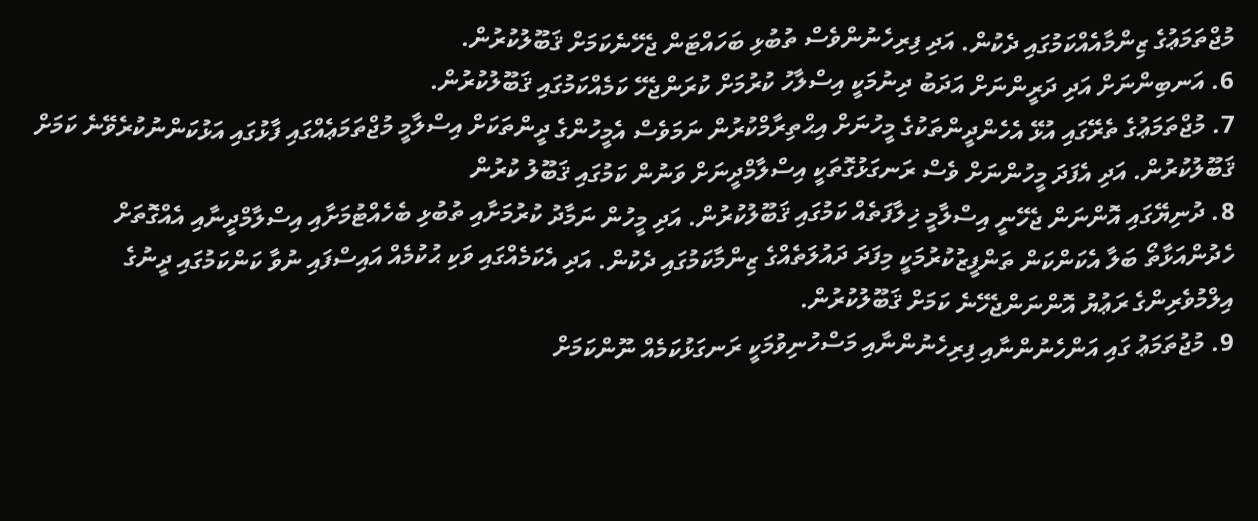މުޖްތަމަޢުގެ ޒިންމާއެއްކަމުގައި ދެކުން. އަދި ފިރިހެނުންވެސް ތުބުޅި ބަހައްޓަން ޖެހޭނެކަމަށް ޤަބޫލުކުރުން.
6. އަނބިންނަށް އަދި ދަރީންނަށް އަދަބު ދިނުމަކީ އިސްލާހު ކުރުމަށް ކުރަންޖެހޭ ކަމެއްކަމުގައި ޤަބޫލުކުރުން.
7. މުޖްތަމަޢުގެ ތެރޭގައި އުޅޭ އެހެންދީންތަކުގެ މީހުނަށް އިޙްތިރާމްކުރުން ނަމަވެސް އެމީހުންގެ ދީންތަކަށް އިސްލާމީ މުޖްތަމަޢެއްގައި ފާޅުގައި އަޅުކަންނުކުރެވޭނެ ކަމަށް ޤަބޫލުކުރުން. އަދި އެފަދަ މީހުންނަށް ވެސް ރަނގަޅުގޮތަކީ އިސްލާމްދީނަށް ވަނުން ކަމުގައި ޤަބޫލު ކުރުން
8. ދުނިޔޭގައި އޮންނަން ޖެހޭނީ އިސްލާމީ ޚިލާފަތެއް ކަމުގައި ޤަބޫލުކުރުން. އަދި މީހުން ނަމާދު ކުރުމަށާއި ތުބުޅި ބެހެއްޓުމަށާއި އިސްލާމްދީނާއި އެއްގޮތަށް ހެދުންއަޅާތޯ ބަލާ އެކަންކަން ތަންފީޒުކުރުމަކީ މިފަދަ ދައުލަތެއްގެ ޒިންމާކަމުގައި ދެކުން. އަދި އެކަމެއްގައި ވަކި ޙުކުމެއް އައިސްފައި ނުވާ ކަންކަމުގައި ދީނުގެ އިލްމުވެރިންގެ ރަޢުޔު އޮންނަންޖެހޭނެ ކަމަށް ޤަބޫލުކުރުން.
9. މުޖުތަމަޢު ގައި އަންހެނުންނާއި ފިރިހެނުންނާއި މަސްހުނިވުމަކީ ރަނގަޅުކަމެއް ނޫންކަމަށް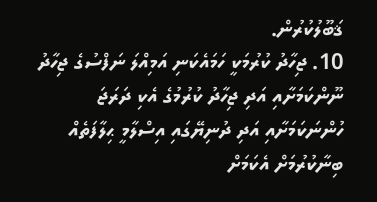ޤަބޫލުކުރުން.
10. ޖިހާދު ކުރުމަކީ ހަމައެކަނި އަމިއްލަ ނަފްސުގެ ޖިހާދު ނޫންކަމަށާއި އަދި ޖިހާދު ކުރުމުގެ އެކި ދަރަޖަ ހުންނަކަމަށާއި އަދި ދުނިޔޭގައި އިސްލާމީ ޙިލާފަތެއް ބިނާކުރުމަށް އެކަމަށް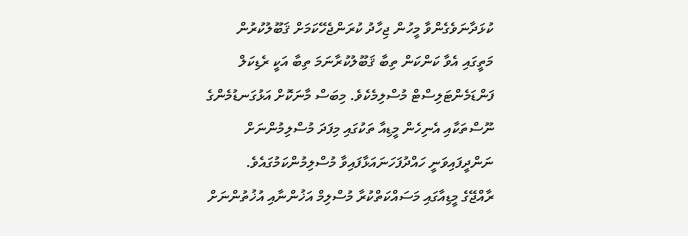ކުޅަދާނަވެގެންވާ މީހުން ޖިހާދު ކުރަންޖެހޭކަމަށް ޤަބޫލުކުރުން
މަތީގައި އެވާ ކަންކަން ތިބާ ޤަބޫލުކުރާނަމަ ތިބާ އަކީ ރެޑިކަލް ފަންޑަމެންޓަލިސްޓް މުސްލިމެކެވެ. މިބަސް މާނަކޮށް އަޅުގަނޑުމެންގެ ނޫސްތަކާއި އެނިހެން މީޑިއާ ތަކުގައި މިފަދަ މުސްލިމުންނަށް ނަންދީފައިވަނީ ހައްދުފަހަނައަޅާފައިވާ މުސްލިމުންކަމުގައެވެ.
ރާއްޖޭގެ މީޑިއާގައި މަސައްކަތްކުރާ މުސްލިމް އަޚުންނާއި އުޚުތުންނަށް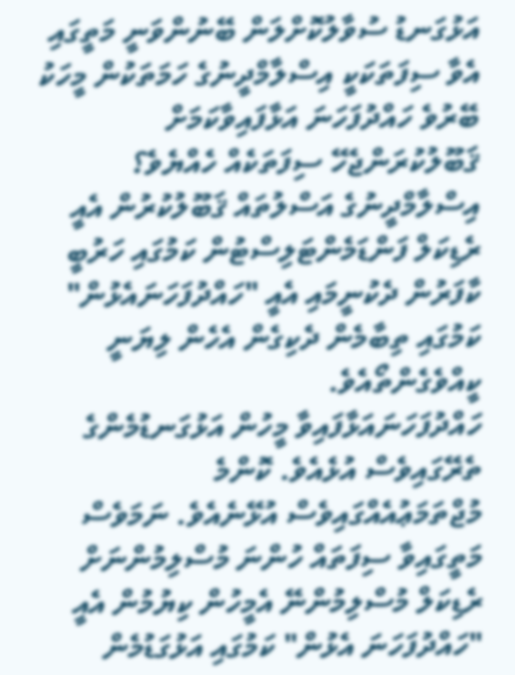އަޅުގަނޑު ސުވާލުކޮށްލަން ބޭނުންވަނީ މަތީގައި އެވާ ސިފަތަކަކީ އިސްލާމްދީނުގެ ހަމަތަކުން މީހަކު ބޭރުވެ ހައްދުފަހަނަ އަޅާފައިވާކަމަށް ޤަބޫލުކުރަންޖެހޭ ސިފަތަކެއް ހެއްޔެވެ؟
އިސްލާމްދީނުގެ އަސްލުތައް ޤަބޫލުކުރުން އެއީ ރެޑިކަލް ފަންޑަމެންޓަލިސްޓުން ކަމުގައި ހަރުބީ ކާފަރުން ދެކުނީމައި އެއީ "ހައްދުފަހަނައެޅުން" ކަމުގައި ތިބާމެން ދެކިގެން އެހެން ލިޔަނީ ކީއްވެގެންތޯއެވެ.
ހައްދުފަހަނައަޅާފައިވާ މީހުން އަޅުގަނޑުމެންގެ ތެރޭގައިވެސް އުޅެއެވެ. ކޮންމެ މުޖްތަމަޢުއެއްގައިވެސް އުޅޭނެއެވެ. ނަމަވެސް މަތީގައިވާ ސިފަތައް ހުންނަ މުސްލިމުންނަށް ރެޑިކަލް މުސްލިމުންނޭ އެމީހުން ކިޔުމުން އެއީ "ހައްދުފަހަނަ އެޅުން" ކަމުގައި އަޅުގަޑުމެން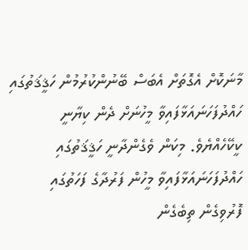މާނަކޮށް އެގޮތަށް އެބަސް ބޭނުންކުރުމުން ހަޤީޤަތުގައި ހައްދުފަހަނައަޅާފައިވާ މީހުނަށް ދެން ކިޔާނީ ކީކޭހެއްޔެވެ. މިކަން ވެގެންދާނީ ހަޤީޤަތުގައި ހައްދުފަހަނައަޅާފައިވާ މީހުން ފަރުދާގެ ފަހަތުގައި ފޮރުވިގެން ތިބެގެން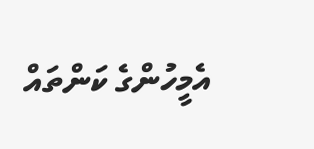އެމީހުންގެ ކަންތައް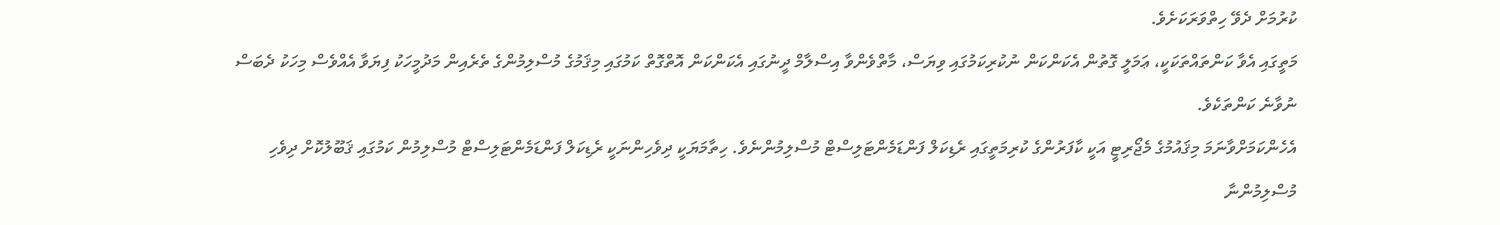ކުރުމަށް ދެވޭ ހިތްވަރަކަށެވެ.
މަތީގައި އެވާ ކަންތައްތަކަކީ، ޢަމަލީ ގޮތުން އެކަންކަން ނުކުރިކަމުގައި ވިޔަސް، މާތްވެންވާ އިސްލާމް ދީނުގައި އެކަންކަން އޮތްގޮތް ކަމުގައި މިޤަމުގެ މުސްލިމުންގެ ތެރެއިން މަދުމީހަކު ފިޔަވާ އެއްވެސް މިހަކު ދެބަސް ނުވާނެ ކަންތަކެވެ.
އެހެންކަމަށްވާނަމަ މިޤައުމުގެ މެޖޯރިޓީ އަކީ ކާފަރުންގެ ކުރިމަތީގައި ރެޑިކަލް ފަންޑަމެންޓަލިސްޓް މުސްލިމުންނެވެ. ހިތާމަޔަކީ ދިވެހިންނަކީ ރެޑިކަލް ފަންޑަމެންޓަލިސްޓް މުސްލިމުން ކަމުގައި ޤަބޫލުކޮށް ދިވެހި މުސްލިމުންނާ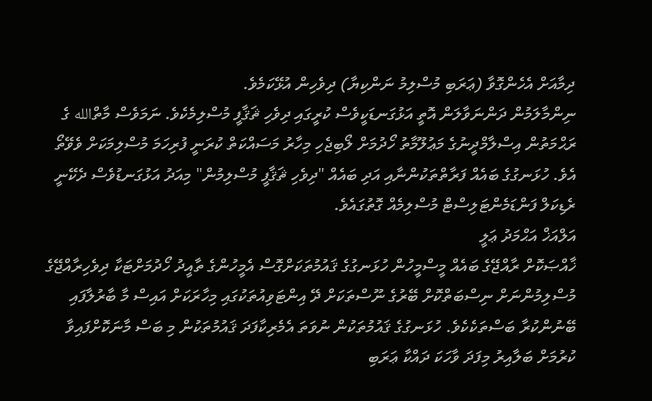ދިމާއަށް އެހެންގޮވާ (ޢަރަބި މުސްލިމު ނަންކިޔާ) ދިވެހިން އުޅޭކަމެވެ.
ނިންމާލަމުން ދަންނަވާލަން އޮތީ އަޅުގަނޑަކީވެސް ކުރީގައި ދިވެހި ޘަޤާފީ މުސްލިމެކެވެ. ނަމަވެސް މާތްالله ގެ ރަޙްމަތުން އިސްލާމްދީނުގެ މަޢުލޫމާތު ހޯދުމަށް ލޯބިޖެހި މިހާރު މަސައްކަތް ކުރަނީ ފުރިހަމަ މުސްލިމަކަށް ވެވޭތޯ އެވެ. ހުޅަނގުގެ ބައެއް ފަރާތްތަކުންނާއި އަދި ބައެއް "ދިވެހި ޘަޤާފީ މުސްލިމުން" މިއަދު އަޅުގަނޑުވެސް ދެކޭނީ ރެޑިކަލް ފަންޑަމެންޓަލިސްޓް މުސްލިމެއް ގޮތުގައެވެ.
އަލްއަޚް އަޙްމަދު ޢަލީ
ޚާއްޞަކޮށް ރާއްޖޭގެ ބައެއް މީސްމީހުން ހުޅަނގުގެ ޤައުމުތަކަށްގޮސް އެމީހުންގެ ތާއީދު ހޯދުމަށްޓަކާ ދިވެހިރާއްޖޭގެ މުސްލިމުންނަށް ނިސްބަތްކޮށް ބޭރުގެ ނޫސްތަކަށް ދޭ އިންޓަވިއުތަކުގައި މިހާރަކަށް އައިސް މާ ބާރުލާފައި ބޭނުންކުރާ ބަސްތަކެކެވެ. ހުޅަނގުގެ ޤައުމުތަކުން ނުވަތަ އެމެރިކާފަދަ ޤައުމުތަކުން މި ބަސް މާނަކޮށްފައިވާ ކުރުމަށް ބަލާއިރު މިފަދަ ވާހަކަ ދައްކާ ޢަރަބި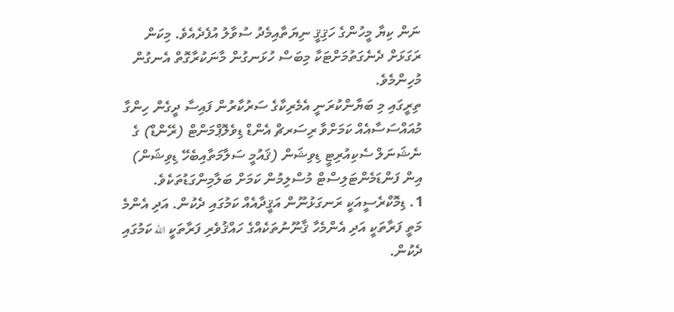ނަން ކިޔާ މީހުންގެ ހަޤިޤީ ނިޔަތާއިމެދު ސުވާލު އުފެދެއެވެ. މިކަން ރަގަޅަށް ދެނެގަތުމަށްޓަކާ މިބަސް ހުޅަނގުން މާނަކުރާގޮތް އެނގުން މުހިންމެވެ.
ތިރީގައި މި ބަޔާންކުރަނީ އެމެރިކާގެ ސަރުކާރުން ފައިސާ ދީގެން ހިންގާ މުއައްސަސާއެއް ކަމަށްވާ ރިސަރޗް އެންޑް ޑިވެލޮޕްމަންޓް (ރޭންޑް) ގެ ނެޝަނަލް ސެކިއުރިޓީ ޑިވިޝަން (ޤައުމީ ސަލާމަތާއިބެހޭ ޑިވިޝަން) އިން ފަންޑަމެންޓަލިސްޓް މުސްލިމުން ކަމަށް ބަލާމިންގަޑުތަކެވެ.
1. ޑިމޮކްރެސީއަކީ ރަނގަޅުނޫން އަޤީދާއެއް ކަމުގައި ދެކުން. އަދި އެންމެ މަތީ ފަރާތަކީ އަދި އެންމެހާ ޤާނޫނުތަކެއްގެ ހައްޤުވެރި ފަރާތަކީ الله ކަމުގައި ދެކުން.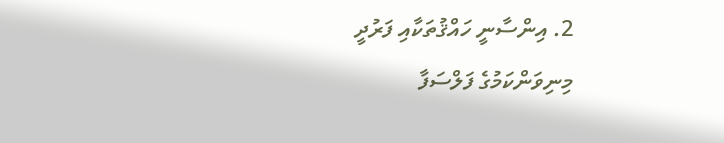2. އިންސާނީ ހައްޤުތަކާއި ފަރުދީ މިނިވަންކަމުގެ ފަލްސަފާ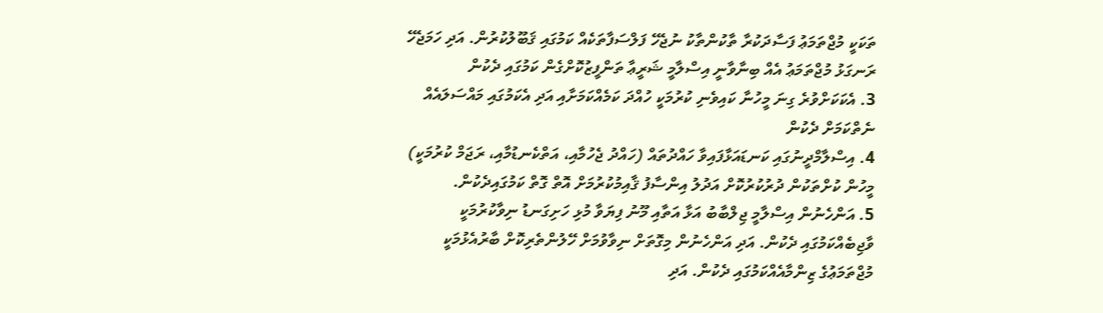ތަކަކީ މުޖްތަމަޢު ފަސާދަކުރާ ތާކުންތާކު ނުޖެހޭ ފަލްސަފާތަކެއް ކަމުގައި ޤަބޫލުކުރުން. އަދި ހަމަޖެހޭ ރަނގަޅު މުޖްތަމަޢު އެއް ބިނާވާނީ އިސްލާމީ ޝަރީޢާ ތަންފީޒުކޮށްގެން ކަމުގައި ދެކުން
3. އެކަކަށްވުރެ ގިނަ މީހުނާ ކައިވެނި ކުރުމަކީ ހުއްދަ ކަމެއްކަމަށާއި އަދި އެކަމުގައި މައްސަލައެއް ނެތްކަމަށް ދެކުން
4. އިސްލާމްދީނުގައި ކަނޑައަޅާފައިވާ ހައްދުތައް (ހައްދު ޖެހުމާއި، އަތްކެނޑުމާއި، ރަޖަމް ކުރުމަކީ) މީހުން ކުށްތަކުން ދުރުކުރުކޮށް އަދުލު އިންސާފު ޤާއިމުކުރުމަށް އޮތް ގޮތް ކަމުގައިދެކުން.
5. އަންހެނުން އިސްލާމީ ޖިލްބާބު އަޅާ އަތާއި މޫނު ފިޔަވާ މުޅި ހަށިގަނޑު ނިވާކުރުމަކީ ވާޖިބެއްކަމުގައި ދެކުން. އަދި އަންހެނުން މިގޮތަށް ނިވާވުމަށް ހޭލުންތެރިކޮށް ބާރުއެޅުމަކީ މުޖްތަމަޢުގެ ޒިންމާއެއްކަމުގައި ދެކުން. އަދި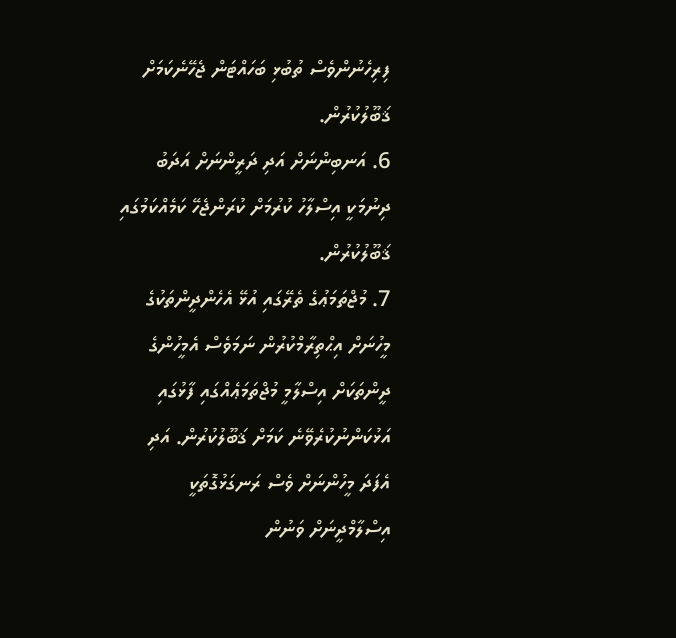ފިރިހެނުންވެސް ތުބުޅި ބަހައްޓަން ޖެހޭނެކަމަށް ޤަބޫލުކުރުން.
6. އަނބިންނަށް އަދި ދަރީންނަށް އަދަބު ދިނުމަކީ އިސްލާހު ކުރުމަށް ކުރަންޖެހޭ ކަމެއްކަމުގައި ޤަބޫލުކުރުން.
7. މުޖްތަމަޢުގެ ތެރޭގައި އުޅޭ އެހެންދީންތަކުގެ މީހުނަށް އިޙްތިރާމްކުރުން ނަމަވެސް އެމީހުންގެ ދީންތަކަށް އިސްލާމީ މުޖްތަމަޢެއްގައި ފާޅުގައި އަޅުކަންނުކުރެވޭނެ ކަމަށް ޤަބޫލުކުރުން. އަދި އެފަދަ މީހުންނަށް ވެސް ރަނގަޅުގޮތަކީ އިސްލާމްދީނަށް ވަނުން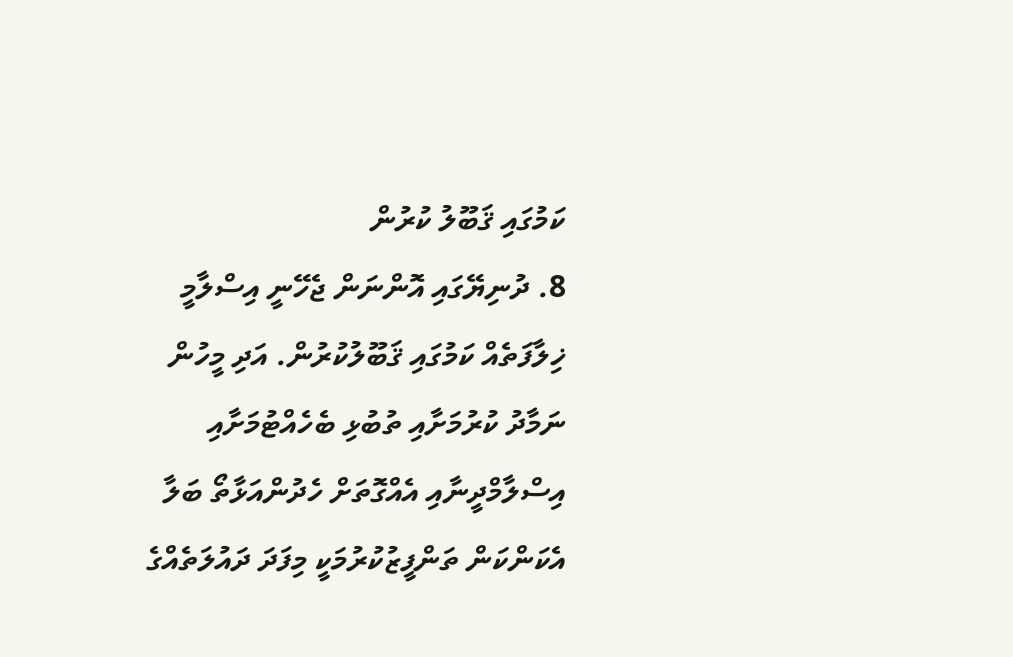ކަމުގައި ޤަބޫލު ކުރުން
8. ދުނިޔޭގައި އޮންނަން ޖެހޭނީ އިސްލާމީ ޚިލާފަތެއް ކަމުގައި ޤަބޫލުކުރުން. އަދި މީހުން ނަމާދު ކުރުމަށާއި ތުބުޅި ބެހެއްޓުމަށާއި އިސްލާމްދީނާއި އެއްގޮތަށް ހެދުންއަޅާތޯ ބަލާ އެކަންކަން ތަންފީޒުކުރުމަކީ މިފަދަ ދައުލަތެއްގެ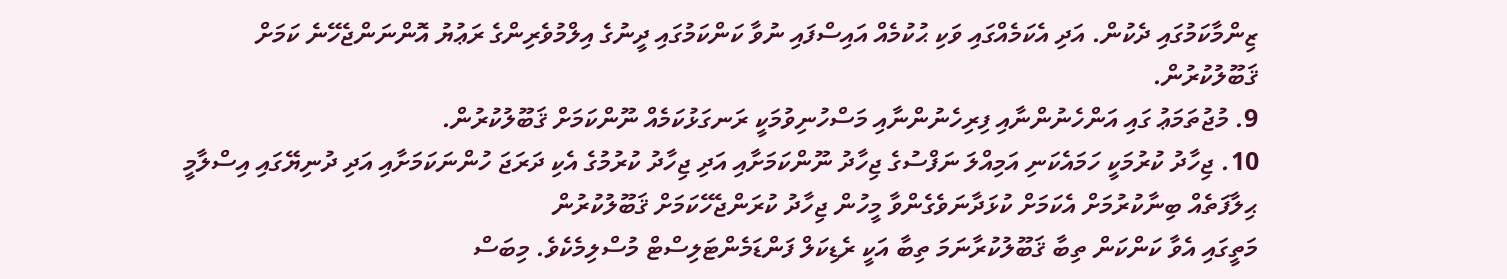ޒިންމާކަމުގައި ދެކުން. އަދި އެކަމެއްގައި ވަކި ޙުކުމެއް އައިސްފައި ނުވާ ކަންކަމުގައި ދީނުގެ އިލްމުވެރިންގެ ރަޢުޔު އޮންނަންޖެހޭނެ ކަމަށް ޤަބޫލުކުރުން.
9. މުޖުތަމަޢު ގައި އަންހެނުންނާއި ފިރިހެނުންނާއި މަސްހުނިވުމަކީ ރަނގަޅުކަމެއް ނޫންކަމަށް ޤަބޫލުކުރުން.
10. ޖިހާދު ކުރުމަކީ ހަމައެކަނި އަމިއްލަ ނަފްސުގެ ޖިހާދު ނޫންކަމަށާއި އަދި ޖިހާދު ކުރުމުގެ އެކި ދަރަޖަ ހުންނަކަމަށާއި އަދި ދުނިޔޭގައި އިސްލާމީ ޙިލާފަތެއް ބިނާކުރުމަށް އެކަމަށް ކުޅަދާނަވެގެންވާ މީހުން ޖިހާދު ކުރަންޖެހޭކަމަށް ޤަބޫލުކުރުން
މަތީގައި އެވާ ކަންކަން ތިބާ ޤަބޫލުކުރާނަމަ ތިބާ އަކީ ރެޑިކަލް ފަންޑަމެންޓަލިސްޓް މުސްލިމެކެވެ. މިބަސް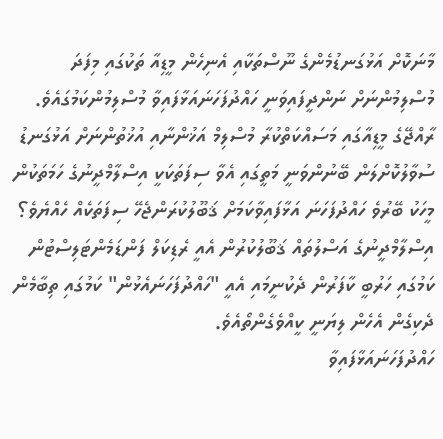މާނަކޮށް އަޅުގަނޑުމެންގެ ނޫސްތަކާއި އެނިހެން މީޑިއާ ތަކުގައި މިފަދަ މުސްލިމުންނަށް ނަންދީފައިވަނީ ހައްދުފަހަނައަޅާފައިވާ މުސްލިމުންކަމުގައެވެ.
ރާއްޖޭގެ މީޑިއާގައި މަސައްކަތްކުރާ މުސްލިމް އަޚުންނާއި އުޚުތުންނަށް އަޅުގަނޑު ސުވާލުކޮށްލަން ބޭނުންވަނީ މަތީގައި އެވާ ސިފަތަކަކީ އިސްލާމްދީނުގެ ހަމަތަކުން މީހަކު ބޭރުވެ ހައްދުފަހަނަ އަޅާފައިވާކަމަށް ޤަބޫލުކުރަންޖެހޭ ސިފަތަކެއް ހެއްޔެވެ؟
އިސްލާމްދީނުގެ އަސްލުތައް ޤަބޫލުކުރުން އެއީ ރެޑިކަލް ފަންޑަމެންޓަލިސްޓުން ކަމުގައި ހަރުބީ ކާފަރުން ދެކުނީމައި އެއީ "ހައްދުފަހަނައެޅުން" ކަމުގައި ތިބާމެން ދެކިގެން އެހެން ލިޔަނީ ކީއްވެގެންތޯއެވެ.
ހައްދުފަހަނައަޅާފައިވާ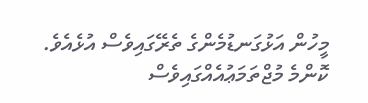މީހުން އަޅުގަނޑުމެންގެ ތެރޭގައިވެސް އުޅެއެވެ. ކޮންމެ މުޖްތަމަޢުއެއްގައިވެސް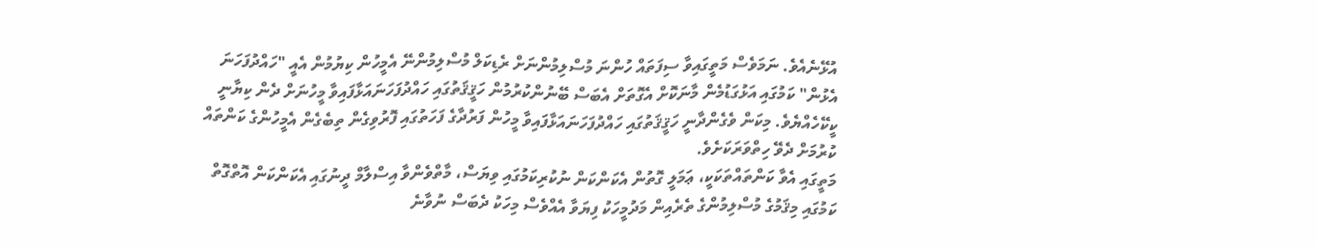އުޅޭނެއެވެ. ނަމަވެސް މަތީގައިވާ ސިފަތައް ހުންނަ މުސްލިމުންނަށް ރެޑިކަލް މުސްލިމުންނޭ އެމީހުން ކިޔުމުން އެއީ "ހައްދުފަހަނަ އެޅުން" ކަމުގައި އަޅުގަޑުމެން މާނަކޮށް އެގޮތަށް އެބަސް ބޭނުންކުރުމުން ހަޤީޤަތުގައި ހައްދުފަހަނައަޅާފައިވާ މީހުނަށް ދެން ކިޔާނީ ކީކޭހެއްޔެވެ. މިކަން ވެގެންދާނީ ހަޤީޤަތުގައި ހައްދުފަހަނައަޅާފައިވާ މީހުން ފަރުދާގެ ފަހަތުގައި ފޮރުވިގެން ތިބެގެން އެމީހުންގެ ކަންތައް ކުރުމަށް ދެވޭ ހިތްވަރަކަށެވެ.
މަތީގައި އެވާ ކަންތައްތަކަކީ، ޢަމަލީ ގޮތުން އެކަންކަން ނުކުރިކަމުގައި ވިޔަސް، މާތްވެންވާ އިސްލާމް ދީނުގައި އެކަންކަން އޮތްގޮތް ކަމުގައި މިޤަމުގެ މުސްލިމުންގެ ތެރެއިން މަދުމީހަކު ފިޔަވާ އެއްވެސް މިހަކު ދެބަސް ނުވާނެ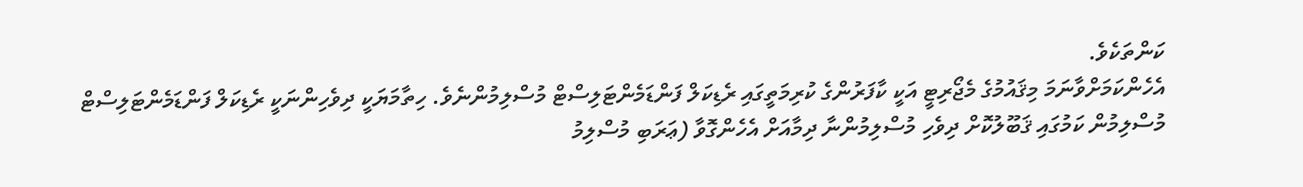ކަންތަކެވެ.
އެހެންކަމަށްވާނަމަ މިޤައުމުގެ މެޖޯރިޓީ އަކީ ކާފަރުންގެ ކުރިމަތީގައި ރެޑިކަލް ފަންޑަމެންޓަލިސްޓް މުސްލިމުންނެވެ. ހިތާމަޔަކީ ދިވެހިންނަކީ ރެޑިކަލް ފަންޑަމެންޓަލިސްޓް މުސްލިމުން ކަމުގައި ޤަބޫލުކޮށް ދިވެހި މުސްލިމުންނާ ދިމާއަށް އެހެންގޮވާ (ޢަރަބި މުސްލިމު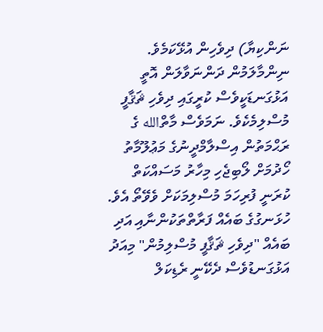ނަންކިޔާ) ދިވެހިން އުޅޭކަމެވެ.
ނިންމާލަމުން ދަންނަވާލަން އޮތީ އަޅުގަނޑަކީވެސް ކުރީގައި ދިވެހި ޘަޤާފީ މުސްލިމެކެވެ. ނަމަވެސް މާތްالله ގެ ރަޙްމަތުން އިސްލާމްދީނުގެ މަޢުލޫމާތު ހޯދުމަށް ލޯބިޖެހި މިހާރު މަސައްކަތް ކުރަނީ ފުރިހަމަ މުސްލިމަކަށް ވެވޭތޯ އެވެ. ހުޅަނގުގެ ބައެއް ފަރާތްތަކުންނާއި އަދި ބައެއް "ދިވެހި ޘަޤާފީ މުސްލިމުން" މިއަދު އަޅުގަނޑުވެސް ދެކޭނީ ރެޑިކަލް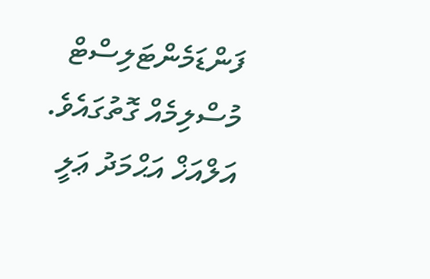ފަންޑަމެންޓަލިސްޓް މުސްލިމެއް ގޮތުގައެވެ.
އަލްއަޚް އަޙްމަދު ޢަލީ